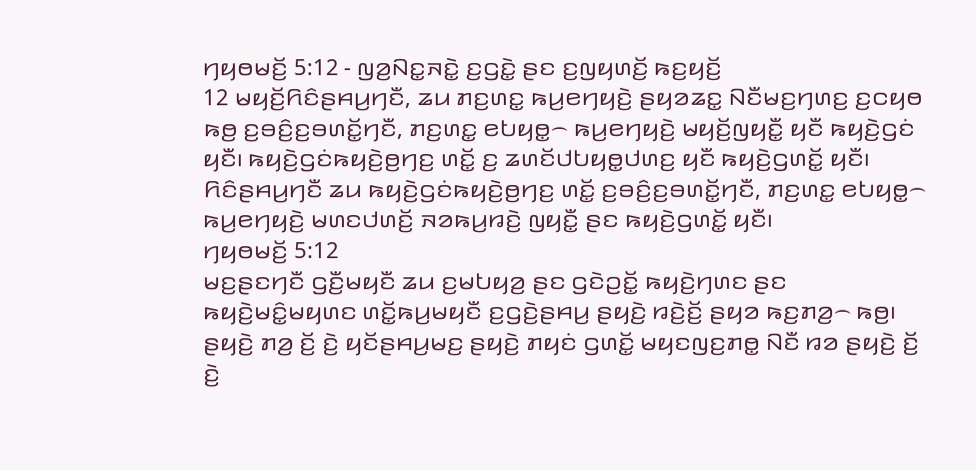ꤚꤟꤥꤗꤢꤩ꤬ 5:12 - ꤜꤤ꤬ꤡꤢ꤭ꤏꤢꤧ꤭ ꤢ꤬ꤞꤢꤧ꤭ ꤔꤢ ꤢ꤬ꤜꤟꤛꤢꤩ꤬ ꤒꤢ꤬ꤟꤢꤩ꤬
12 ꤗꤟꤢꤩ꤬ꤖꤢꤨꤔꤌꤣ꤬ꤚꤢꤪ, ꤘꤣ ꤊꤢ꤬ꤛꤢ꤭ ꤒꤣ꤬ꤕꤚꤟꤢꤧ꤬ ꤔꤟꤤꤘꤢ꤭ ꤡꤢꤪꤗꤢ꤬ꤚꤛꤢ꤬ ꤢ꤬ꤍꤟꤥ ꤒꤥ꤬ ꤢ꤬ꤋꤢꤨ꤬ꤢ꤬ꤋꤛꤢꤩ꤭ꤚꤢꤪ, ꤊꤢ꤬ꤛꤢ꤭ ꤕꤝꤟꤥ꤭꤮ ꤒꤣ꤬ꤕꤚꤟꤢꤧ꤬ ꤗꤟꤢꤩ꤬ꤜꤟꤢꤪ꤭ ꤟꤢꤪ ꤒꤟꤢꤧ꤬ꤞꤢꤦ ꤟꤢꤪ꤯ ꤒꤟꤢꤧ꤬ꤞꤢꤦꤒꤟꤢꤧ꤬ꤥ꤬ꤚꤢ꤬ ꤛꤢꤩ꤭ ꤢ꤬ ꤘꤛꤢꤩꤓꤝꤟꤥ꤭ꤓꤛꤢ꤬ ꤟꤢꤪ ꤒꤟꤢꤧ꤬ꤞꤛꤢꤩ꤭ ꤟꤢꤪ꤯ ꤖꤢꤨꤔꤌꤣ꤬ꤚꤢꤪ ꤘꤣ ꤒꤟꤢꤧ꤬ꤞꤢꤦꤒꤟꤢꤧ꤬ꤥ꤬ꤚꤢ꤬ ꤛꤢꤩ꤭ ꤢ꤬ꤋꤢꤨ꤬ꤢ꤬ꤋꤛꤢꤩ꤭ꤚꤢꤪ, ꤊꤢ꤬ꤛꤢ꤭ ꤕꤝꤟꤥ꤭꤮ ꤒꤣ꤬ꤕꤚꤟꤢꤧ꤬ ꤗꤛꤢꤓꤛꤢꤩ꤬ ꤏꤤꤒꤣ꤬ꤙꤢꤧ꤬ ꤜꤟꤢꤪ꤭ ꤔꤢ ꤒꤟꤢꤧ꤬ꤞꤛꤢꤩ꤭ ꤟꤢꤪ꤯
ꤚꤟꤥꤗꤢꤩ꤬ 5:12
ꤗꤢ꤬ꤔꤢꤚꤢꤪ ꤞꤢꤪ꤬ꤗꤟꤢꤪ ꤘꤣ ꤢ꤬ꤗꤝꤟꤤ꤬ ꤔꤢ ꤞꤢꤧꤑꤢꤩ꤭ ꤒꤟꤢꤧ꤬ꤚꤛꤢ ꤔꤢ ꤒꤟꤢꤧ꤬ꤗꤢꤨ꤭ꤗꤟꤛꤢ ꤛꤢꤩ꤭ꤒꤣ꤬ꤗꤟꤢꤪ ꤢ꤬ꤞꤢꤧ꤬ꤔꤌꤣ꤬ ꤔꤟꤢꤧ꤬ ꤙꤢꤧ꤬ꤢꤩ꤬ ꤔꤟꤤ ꤒꤢ꤬ꤊꤤ꤬꤮ ꤒꤥ꤬꤯ ꤔꤟꤢꤧ꤬ ꤊꤤ꤬ ꤢꤩ꤬ ꤢꤧ꤬ ꤟꤢꤩꤔꤌꤣ꤬ꤗꤢ꤬ ꤔꤟꤢꤧ꤬ ꤊꤟꤢꤦ ꤞꤛꤢꤩ꤭ ꤗꤟꤢꤜꤢ꤬ꤊꤥ꤭ ꤡꤢꤪ ꤙꤤ ꤔꤟꤢꤧ꤬ ꤢꤩ꤬ ꤢꤧ꤬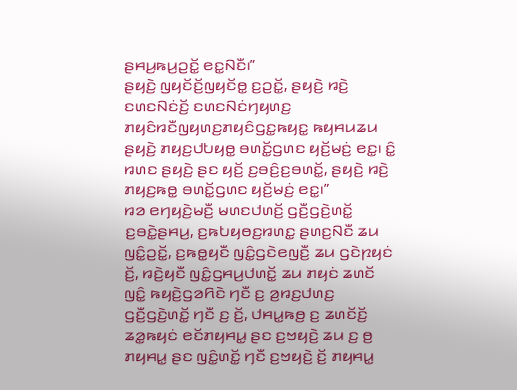ꤔꤌꤣ꤬ꤒꤣ꤬ꤑꤢꤩ꤭ ꤕꤢ꤭ꤡꤢꤪ꤯”
ꤔꤟꤢꤧ꤬ ꤜꤟꤢꤩꤢꤩ꤬ꤜꤟꤢꤩꤥ꤭ ꤢ꤬ꤑꤢꤩ꤭, ꤔꤟꤢꤧ꤬ ꤙꤢꤧ꤬ ꤢꤛꤢꤡꤢꤦꤢꤩ꤬ ꤢꤛꤢꤡꤢꤦꤚꤟꤛꤢ꤬ ꤊꤟꤢꤨꤙꤢꤪꤜꤟꤛꤢ꤬ꤊꤟꤢꤨꤞꤢ꤭ꤒꤟꤢ꤭ ꤒꤟꤌꤣꤘꤣ ꤔꤟꤢꤧ꤬ ꤊꤟꤢ꤬ꤓꤝꤟꤥ꤭ ꤋꤛꤢꤩ꤭ꤞꤛꤢ ꤟꤢꤩ꤬ꤗꤢꤦ꤬ ꤕꤢ꤭꤯ ꤢꤨ꤭ ꤙꤛꤢ ꤔꤟꤢꤧ꤬ ꤔꤢ ꤟꤢꤩ꤬ ꤢ꤬ꤋꤢꤨ꤬ꤢ꤬ꤋꤛꤢꤩ꤭, ꤔꤟꤢꤧ꤬ ꤙꤢꤧ꤬ ꤊꤟꤢ꤬ꤒꤥ꤭ ꤋꤛꤢꤩ꤭ꤞꤛꤢ ꤟꤢꤩ꤬ꤗꤢꤦ꤬ ꤕꤢ꤭꤯”
ꤙꤤ ꤕꤚꤟꤢꤧ꤬ꤗꤢꤪ꤬ ꤗꤛꤢꤓꤛꤢꤩ꤬ ꤞꤢꤪ꤬ꤞꤢꤧ꤬ꤛꤢꤩ꤭ ꤢ꤬ꤋꤢꤧ꤭ꤔꤌꤣ꤬, ꤢ꤬ꤒꤝꤟꤥꤢ꤬ꤙꤛꤢ꤭ ꤔꤛꤢ꤬ꤡꤢꤪ ꤘꤣ ꤜꤢꤨ꤭ꤑꤢꤩ꤭, ꤢ꤬ꤒꤥ꤭ꤟꤢꤪ ꤜꤢꤨ꤭ꤞꤢꤧꤕꤜꤢꤪ꤬ ꤘꤣ ꤞꤢꤧꤐꤟꤢꤦ ꤢꤩ꤬, ꤙꤢꤧ꤬ꤟꤢꤪ ꤜꤢꤨ꤭ꤞꤌꤣ꤬ꤓꤛꤢꤩ꤭ ꤘꤣ ꤊꤟꤢꤦ ꤘꤛꤢꤩ ꤜꤢꤨ꤭ ꤒꤟꤢꤧ꤬ꤞꤤꤖꤢꤧ ꤚꤢꤪ ꤢ꤬ ꤤ꤬ꤙꤢ꤬ꤓꤛꤢ꤬ ꤞꤢꤪ꤬ꤞꤢꤧ꤬ꤛꤢꤩ꤭ ꤚꤢꤪ ꤢ꤬ ꤢꤩ꤬, ꤓꤌꤣ꤭ꤒꤥ꤬ ꤢ꤬ ꤘꤛꤢꤩꤢꤩ꤬ ꤘꤤ꤭ꤒꤟꤢꤦ ꤕꤢꤩꤊꤟꤌꤣ꤭ ꤔꤢ ꤢ꤬ꤠꤟꤢꤧ꤬ ꤘꤣ ꤢ꤬ ꤥ꤬ ꤊꤟꤌꤣ꤭ ꤔꤢ ꤜꤢꤨ꤭ꤛꤢꤩ꤭ ꤚꤢꤪ ꤢ꤬ꤠꤟꤢꤧ꤬ ꤢꤩ꤬ ꤊꤟꤌꤣ꤭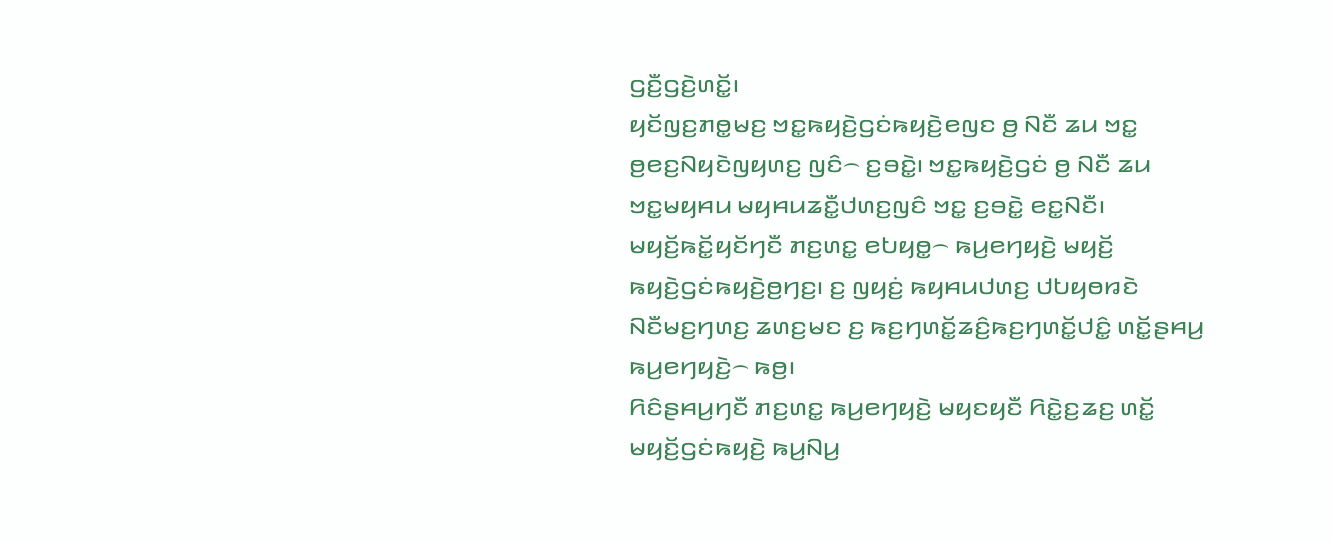ꤞꤢꤪ꤬ꤞꤢꤧ꤬ꤛꤢꤩ꤭꤯
ꤟꤢꤩꤜꤢ꤬ꤊꤥ꤭ꤗꤢ꤬ ꤠꤢ꤭ꤒꤟꤢꤧ꤬ꤞꤢꤦꤒꤟꤢꤧ꤬ꤕꤜꤢ ꤥ꤬ ꤡꤢꤪ ꤘꤣ ꤠꤢ꤭ ꤥ꤬ꤕꤢ꤬ꤡꤟꤢꤧꤜꤟꤛꤢ꤬ ꤜꤢꤨ꤮ ꤢ꤬ꤋꤢꤧ꤭꤯ ꤠꤢ꤭ꤒꤟꤢꤧ꤬ꤞꤢꤦ ꤥ꤬ ꤡꤢꤪ ꤘꤣ ꤠꤢ꤭ꤗꤟꤌꤣ ꤗꤟꤌꤣꤘꤢꤪ꤭ꤓꤛꤢ꤬ꤜꤢꤨ ꤠꤢ꤭ ꤢ꤬ꤋꤢꤧ꤭ ꤕꤢ꤭ꤡꤢꤪ꤯
ꤗꤟꤢꤩ꤬ꤒꤢꤩ꤭ꤟꤢꤩꤚꤢꤪ ꤊꤢ꤬ꤛꤢ꤭ ꤕꤝꤟꤥ꤭꤮ ꤒꤣ꤬ꤕꤚꤟꤢꤧ꤬ ꤗꤟꤢꤩ꤬ ꤒꤟꤢꤧ꤬ꤞꤢꤦꤒꤟꤢꤧ꤬ꤥ꤬ꤚꤢ꤬꤯ ꤢ꤬ ꤜꤟꤢꤦ꤬ ꤒꤟꤌꤣꤓꤛꤢ꤬ ꤓꤝꤟꤥꤙꤢꤧ ꤡꤢꤪꤗꤢ꤬ꤚꤛꤢ꤬ ꤘꤛꤢ꤬ꤗꤢ ꤢ꤬ ꤒꤢ꤬ꤚꤛꤢꤩ꤭ꤘꤢꤨ꤬ꤒꤢ꤬ꤚꤛꤢꤩ꤭ꤓꤢꤨ꤭ ꤛꤢꤩ꤭ꤔꤌꤣ꤬ ꤒꤣ꤬ꤕꤚꤟꤢꤧ꤬꤮ ꤒꤥ꤬꤯
ꤖꤢꤨꤔꤌꤣ꤬ꤚꤢꤪ ꤊꤢ꤬ꤛꤢ꤭ ꤒꤣ꤬ꤕꤚꤟꤢꤧ꤬ ꤗꤟꤢꤟꤢꤪ ꤖꤢꤧ꤭ꤢ꤬ꤘꤢ꤬ ꤛꤢꤩ꤭ ꤗꤟꤢꤩ꤬ꤞꤢꤦꤒꤟꤢꤧ꤬ ꤒꤣ꤬ꤡꤣ꤬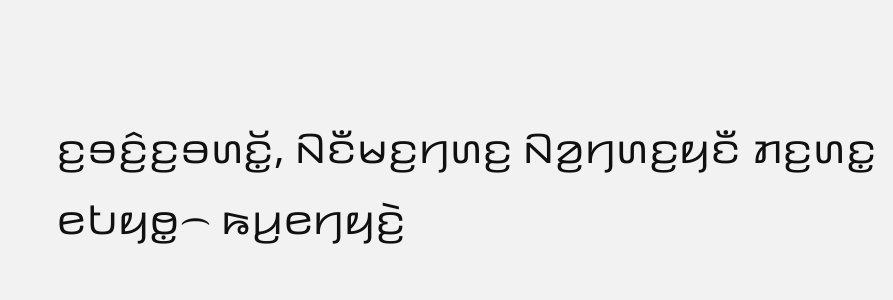ꤢ꤬ꤋꤢꤨ꤬ꤢ꤬ꤋꤛꤢꤩ꤭, ꤡꤢꤪꤗꤢ꤬ꤚꤛꤢ꤬ ꤡꤤ꤬ꤚꤛꤢ꤬ꤟꤢꤪ ꤊꤢ꤬ꤛꤢ꤭ ꤕꤝꤟꤥ꤭꤮ ꤒꤣ꤬ꤕꤚꤟꤢꤧ꤬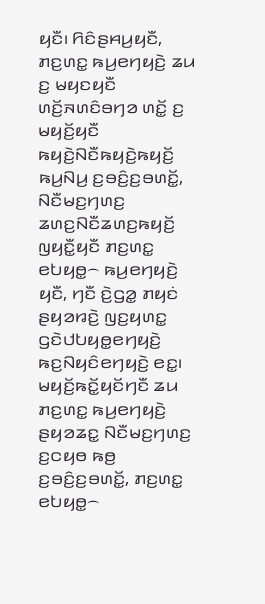ꤟꤢꤪ꤯ ꤖꤢꤨꤔꤌꤣ꤬ꤟꤢꤪ, ꤊꤢ꤬ꤛꤢ꤭ ꤒꤣ꤬ꤕꤚꤟꤢꤧ꤬ ꤘꤣ ꤢ꤬ ꤗꤟꤢꤟꤢꤪ ꤛꤢꤩ꤬ꤏꤛꤢꤨꤋꤚꤤ ꤛꤢꤩ꤭ ꤢ꤬ ꤗꤟꤢꤩ꤬ꤟꤢꤪ ꤒꤟꤢꤧ꤬ꤡꤢꤪꤒꤟꤢꤧ꤬ꤒꤟꤢꤩ꤬ ꤒꤣ꤬ꤡꤣ꤬ ꤢ꤬ꤋꤢꤨ꤬ꤢ꤬ꤋꤛꤢꤩ꤭, ꤡꤢꤪꤗꤢ꤬ꤚꤛꤢ꤬ ꤘꤛꤢ꤬ꤡꤢꤪꤘꤛꤢ꤬ꤒꤟꤢꤩ꤬ ꤜꤟꤢꤪ꤭ꤟꤢꤪ ꤊꤢ꤬ꤛꤢ꤭ ꤕꤝꤟꤥ꤭꤮ ꤒꤣ꤬ꤕꤚꤟꤢꤧ꤬ ꤟꤢꤪ, ꤚꤢꤪ ꤢꤧ꤬ꤞꤤ꤭ ꤊꤟꤢꤦ ꤔꤟꤤꤙꤢꤧ꤬ ꤜꤢ꤬ꤟꤛꤢ꤭ ꤞꤢꤧꤓꤝꤟꤥ꤭ꤕꤚꤟꤢꤧ꤬ ꤒꤢ꤬ꤡꤟꤢꤨꤕꤚꤟꤢꤧ꤬ ꤕꤢ꤭꤯
ꤗꤟꤢꤩ꤬ꤒꤢꤩ꤭ꤟꤢꤩꤚꤢꤪ ꤘꤣ ꤊꤢ꤬ꤛꤢ꤭ ꤒꤣ꤬ꤕꤚꤟꤢꤧ꤬ ꤔꤟꤤꤘꤢ꤭ ꤡꤢꤪꤗꤢ꤬ꤚꤛꤢ꤬ ꤢ꤬ꤍꤟꤥ ꤒꤥ꤬ ꤢ꤬ꤋꤢꤨ꤬ꤢ꤬ꤋꤛꤢꤩ꤭, ꤊꤢ꤬ꤛꤢ꤭ ꤕꤝꤟꤥ꤭꤮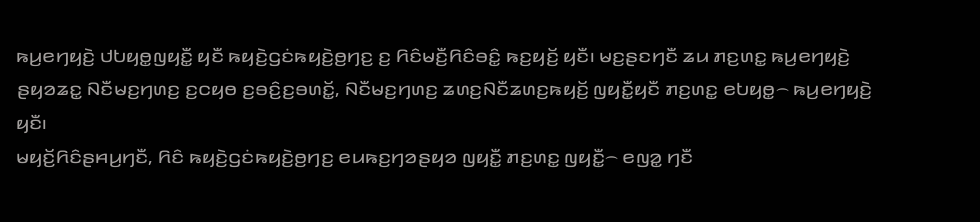ꤒꤣ꤬ꤕꤚꤟꤢꤧ꤬ ꤓꤝꤟꤥ꤭ꤜꤟꤢꤪ꤭ ꤟꤢꤪ ꤒꤟꤢꤧ꤬ꤞꤢꤦꤒꤟꤢꤧ꤬ꤥ꤬ꤚꤢ꤬ ꤢ꤬ ꤖꤢꤨꤗꤢꤪ꤬ꤖꤢꤨꤋꤢꤨ꤭ ꤒꤢ꤬ꤟꤢꤩ꤬ ꤟꤢꤪ꤯ ꤗꤢ꤬ꤔꤢꤚꤢꤪ ꤘꤣ ꤊꤢ꤬ꤛꤢ꤭ ꤒꤣ꤬ꤕꤚꤟꤢꤧ꤬ ꤔꤟꤤꤘꤢ꤭ ꤡꤢꤪꤗꤢ꤬ꤚꤛꤢ꤬ ꤢ꤬ꤍꤟꤥ ꤢ꤬ꤋꤢꤨ꤬ꤢ꤬ꤋꤛꤢꤩ꤭, ꤡꤢꤪꤗꤢ꤬ꤚꤛꤢ꤬ ꤘꤛꤢ꤬ꤡꤢꤪꤘꤛꤢ꤬ꤒꤟꤢꤩ꤬ ꤜꤟꤢꤪ꤭ꤟꤢꤪ ꤊꤢ꤬ꤛꤢ꤭ ꤕꤝꤟꤥ꤭꤮ ꤒꤣ꤬ꤕꤚꤟꤢꤧ꤬ ꤟꤢꤪ꤯
ꤗꤟꤢꤩ꤬ꤖꤢꤨꤔꤌꤣ꤬ꤚꤢꤪ, ꤖꤢꤨ ꤒꤟꤢꤧ꤬ꤞꤢꤦꤒꤟꤢꤧ꤬ꤥ꤬ꤚꤢ꤬ ꤕꤣꤒꤢ꤬ꤚꤤꤔꤟꤤ ꤜꤟꤢꤪ꤭ ꤊꤢ꤬ꤛꤢ꤭ ꤜꤟꤢꤪ꤭꤮ ꤕꤜꤤ꤭ ꤚꤢꤪ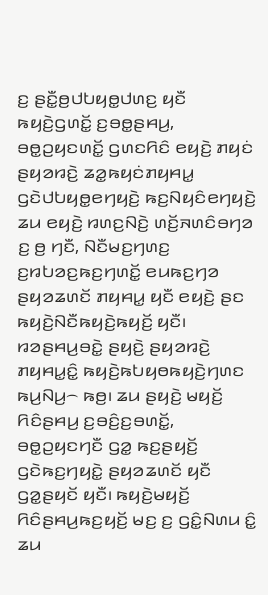ꤢ꤬ ꤔꤢꤪ꤭ꤥ꤬ꤓꤝꤟꤥ꤭ꤓꤛꤢ꤬ ꤟꤢꤪ ꤒꤟꤢꤧ꤬ꤞꤛꤢꤩ꤭ ꤢ꤬ꤋꤥ꤭ꤔꤌꤣ꤬, ꤋꤥ꤭ꤑꤟꤢꤛꤢꤩ꤭ ꤞꤛꤢꤖꤢꤨ ꤕꤟꤢꤧ꤬ ꤊꤟꤢꤦ ꤔꤟꤤꤙꤢꤧ꤬ ꤘꤤ꤭ꤒꤟꤢꤦꤊꤟꤌꤣ꤭ ꤞꤢꤧꤓꤝꤟꤥ꤭ꤕꤚꤟꤢꤧ꤬ ꤒꤢ꤬ꤡꤟꤢꤨꤕꤚꤟꤢꤧ꤬ ꤘꤣ ꤕꤟꤢꤧ꤬ ꤙꤛꤢ꤬ꤡꤢꤧ꤬ ꤛꤢꤩ꤬ꤏꤛꤢꤨꤋꤚꤤ ꤢ꤬ ꤥ꤬ ꤚꤢꤪ, ꤡꤢꤪꤗꤢ꤬ꤚꤛꤢ꤬ ꤢ꤬ꤙꤝꤤꤢ꤬ꤒꤢ꤬ꤚꤛꤢꤩ꤭ ꤕꤣꤒꤢ꤬ꤚꤤ ꤔꤟꤤꤘꤛꤢꤩ ꤊꤟꤌꤣ꤭ ꤟꤢꤪ ꤕꤟꤢꤧ꤬ ꤔꤢ ꤒꤟꤢꤧ꤬ꤡꤢꤪꤒꤟꤢꤧ꤬ꤒꤟꤢꤩ꤬ ꤟꤢꤪ꤯
ꤙꤤꤔꤌꤣ꤬ꤋꤢꤧ꤭ ꤔꤟꤢꤧ꤬ ꤔꤟꤤꤙꤢꤧ꤬ ꤊꤟꤌꤣ꤭ꤢꤨ꤭ ꤒꤟꤢꤧ꤬ꤒꤝꤟꤥꤒꤟꤢꤧ꤬ꤚꤛꤢ ꤒꤣ꤬ꤡꤣ꤬꤮ ꤒꤥ꤬꤯ ꤘꤣ ꤔꤟꤢꤧ꤬ ꤗꤟꤢꤩ꤬ ꤖꤢꤨꤔꤌꤣ꤬ ꤢ꤬ꤋꤢꤨ꤬ꤢ꤬ꤋꤛꤢꤩ꤭, ꤋꤥ꤭ꤑꤟꤢꤚꤢꤪ ꤞꤤ꤭ ꤒꤢ꤬ꤔꤟꤢꤩ꤬ ꤞꤢꤧꤒꤢ꤬ꤚꤟꤢꤧ꤭ ꤔꤟꤤꤘꤛꤢꤩ ꤟꤢꤪ ꤞꤤ꤭ꤔꤟꤢꤩ ꤟꤢꤪ꤯ ꤒꤟꤢꤧ꤬ꤗꤟꤢꤩ꤬ ꤖꤢꤨꤔꤌꤣ꤬ꤒꤢ꤬ꤟꤢꤩ꤬ ꤗꤢ꤬ ꤢ꤬ ꤞꤢꤨ꤭ꤡꤛꤣ ꤢꤨ꤭ ꤘꤣ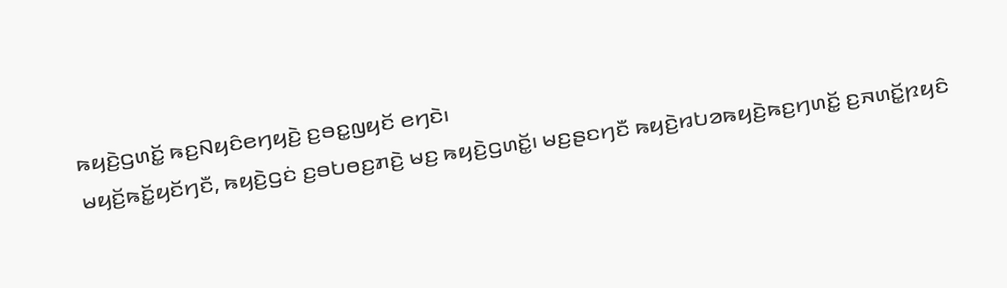ꤒꤟꤢꤧ꤬ꤞꤛꤢꤩ꤭ ꤒꤢ꤬ꤡꤟꤢꤨꤕꤚꤟꤢꤧ꤬ ꤢ꤬ꤋꤢ꤭ꤜꤟꤢꤩ ꤕꤚꤢꤧ꤯
ꤗꤟꤢꤩ꤬ꤒꤢꤩ꤭ꤟꤢꤩꤚꤢꤪ, ꤒꤟꤢꤧ꤬ꤞꤢꤦ ꤢ꤬ꤋꤝꤥꤢ꤬ꤊꤢꤧ꤬ ꤗꤢ꤬ ꤒꤟꤢꤧ꤬ꤞꤛꤢꤩ꤭꤯ ꤗꤢ꤬ꤔꤢꤚꤢꤪ ꤒꤟꤢꤧ꤬ꤙꤝꤤꤒꤟꤢꤧ꤬ꤒꤢ꤬ꤚꤛꤢꤩ꤭ ꤢ꤬ꤏꤛꤢꤩ꤭ꤐꤟꤢꤨ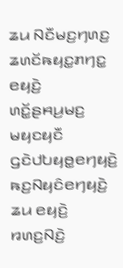ꤘꤣ ꤡꤢꤪꤗꤢ꤬ꤚꤛꤢ꤬ ꤘꤛꤢꤩꤒꤟꤢ꤭ꤊꤚꤢ꤭ ꤕꤟꤢꤧ꤬ ꤛꤢꤩ꤭ꤔꤌꤣ꤬ꤗꤢ꤬ ꤗꤟꤢꤟꤢꤪ ꤞꤢꤧꤓꤝꤟꤥ꤭ꤕꤚꤟꤢꤧ꤬ ꤒꤢ꤬ꤡꤟꤢꤨꤕꤚꤟꤢꤧ꤬ ꤘꤣ ꤕꤟꤢꤧ꤬ ꤙꤛꤢ꤬ꤡꤢꤧ꤬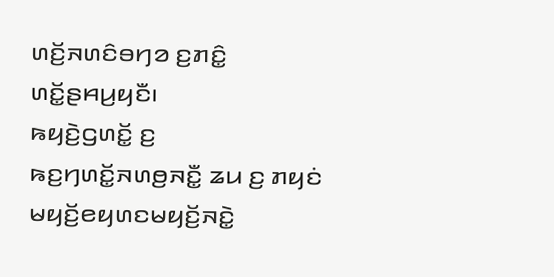ꤛꤢꤩ꤬ꤏꤛꤢꤨꤋꤚꤤ ꤢ꤬ꤊꤢꤨ꤭ ꤛꤢꤩ꤭ꤔꤌꤣ꤬ꤟꤢꤪ꤯
ꤒꤟꤢꤧ꤬ꤞꤛꤢꤩ꤭ ꤢ꤬ ꤒꤢ꤬ꤚꤛꤢꤩ꤭ꤏꤛꤥ꤬ꤏꤢꤪ꤭ ꤘꤣ ꤢ꤬ ꤊꤟꤢꤦ ꤗꤟꤢꤩ꤬ꤕꤟꤛꤢꤗꤟꤢꤩ꤬ꤏꤢꤧ꤭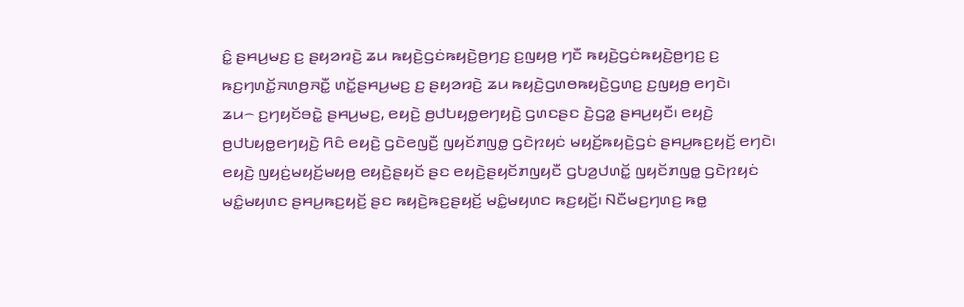ꤢꤨ꤭ ꤔꤌꤣ꤬ꤗꤢ꤬ ꤢ꤬ ꤔꤟꤤꤙꤢꤧ꤬ ꤘꤣ ꤒꤟꤢꤧ꤬ꤞꤢꤦꤒꤟꤢꤧ꤬ꤥ꤬ꤚꤢ꤬ ꤢ꤬ꤜꤟꤥ꤬ ꤚꤢꤪ ꤒꤟꤢꤧ꤬ꤞꤢꤦꤒꤟꤢꤧ꤬ꤥ꤬ꤚꤢ꤬ ꤢ꤬ ꤒꤢ꤬ꤚꤛꤢꤩ꤭ꤏꤛꤥ꤬ꤏꤢꤪ꤭ ꤛꤢꤩ꤭ꤔꤌꤣ꤬ꤗꤢ꤬ ꤢ꤬ ꤔꤟꤤꤙꤢꤧ꤬ ꤘꤣ ꤒꤟꤢꤧ꤬ꤞꤛꤥꤒꤟꤢꤧ꤬ꤞꤛꤢ꤬ ꤢ꤬ꤜꤟꤥ꤬ ꤕꤚꤢꤧ꤯
ꤘꤣ꤮ ꤢ꤬ꤚꤟꤢꤩꤋꤢꤧ꤭ ꤔꤌꤣ꤬ꤗꤢ꤬, ꤕꤟꤢꤧ꤬ ꤥ꤬ꤓꤝꤟꤥ꤭ꤕꤚꤟꤢꤧ꤬ ꤞꤛꤢꤔꤢ ꤢꤧ꤬ꤞꤤ꤭ ꤔꤌꤣ꤬ꤟꤢꤪ꤯ ꤕꤟꤢꤧ꤬ ꤥ꤬ꤓꤝꤟꤥ꤭ꤕꤚꤟꤢꤧ꤬ ꤖꤢꤨ ꤕꤟꤢꤧ꤬ ꤞꤢꤧꤕꤜꤢꤪ꤬ ꤜꤟꤢꤩꤊꤜꤥ꤭ ꤞꤢꤧꤐꤟꤢꤦ ꤗꤟꤢꤩ꤬ꤒꤟꤢꤧ꤬ꤞꤢꤦ ꤔꤌꤣ꤬ꤒꤢ꤬ꤟꤢꤩ꤬ ꤕꤚꤢꤧ꤯ ꤕꤟꤢꤧ꤬ ꤜꤟꤢꤦ꤬ꤗꤟꤢꤩ꤬ꤗꤟꤥ꤬ ꤕꤟꤢꤧ꤬ꤔꤟꤢꤩ ꤔꤢ ꤕꤟꤢꤧ꤬ꤔꤟꤢꤩꤊꤜꤟꤢꤪ ꤞꤝꤤ꤬ꤓꤛꤢꤩ꤭ ꤜꤟꤢꤩꤊꤜꤥ꤭ ꤞꤢꤧꤐꤟꤢꤦ ꤗꤢꤨ꤭ꤗꤟꤛꤢ ꤔꤌꤣ꤬ꤒꤢ꤬ꤟꤢꤩ꤬ ꤔꤢ ꤒꤟꤢꤧ꤬ꤒꤢ꤬ꤔꤟꤢꤩ꤬ ꤗꤢꤨ꤭ꤗꤟꤛꤢ ꤒꤢ꤬ꤟꤢꤩ꤬꤯ ꤡꤢꤪꤗꤢ꤬ꤚꤛꤢ꤬ ꤒꤥ꤭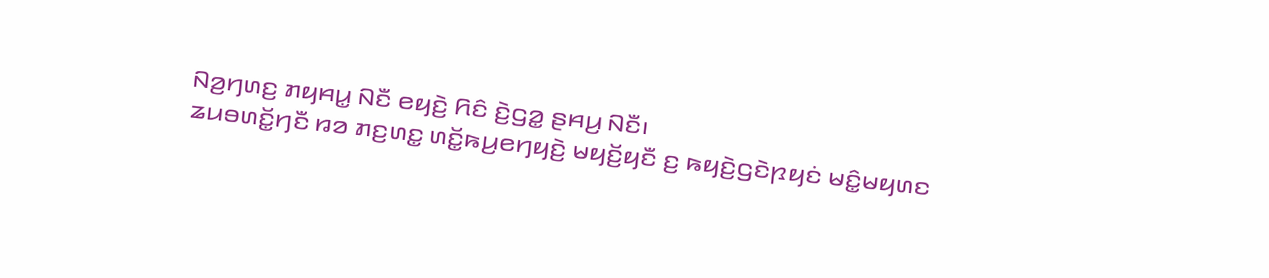ꤡꤤ꤬ꤚꤛꤢ꤬ ꤊꤟꤌꤣ꤭ ꤡꤢꤪ ꤕꤟꤢꤧ꤬ ꤖꤢꤨ ꤢꤧ꤬ꤞꤤ꤭ ꤔꤌꤣ꤬ ꤡꤢꤪ꤯
ꤘꤣꤋꤛꤢꤩ꤭ꤚꤢꤪ ꤙꤤ ꤊꤢ꤬ꤛꤢ꤭ ꤛꤢꤩ꤭ꤒꤣ꤬ꤕꤚꤟꤢꤧ꤬ ꤗꤟꤢꤩ꤬ꤟꤢꤪ ꤢ꤬ ꤒꤟꤢꤧ꤬ꤞꤢꤧꤐꤟꤢꤦ ꤗꤢꤨ꤭ꤗꤟꤛꤢ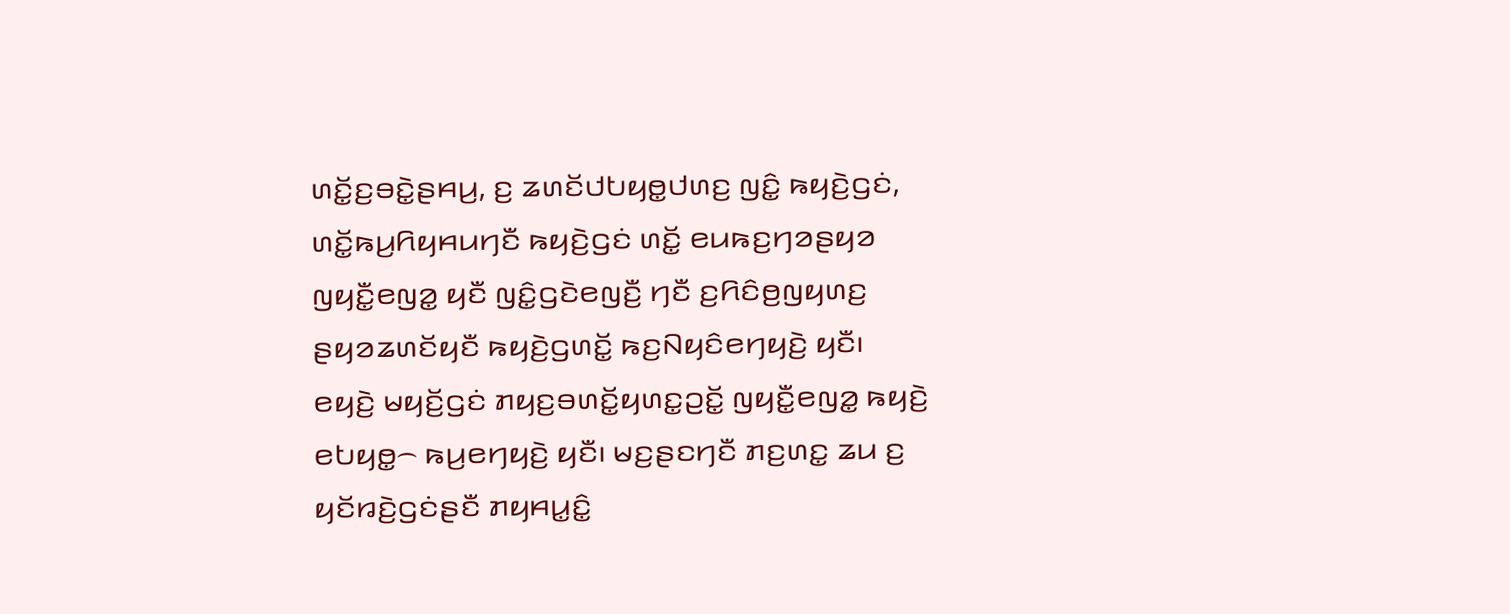ꤛꤢꤩ꤭ꤢ꤬ꤋꤢꤧ꤭ꤔꤌꤣ꤬, ꤢ꤬ ꤘꤛꤢꤩꤓꤝꤟꤥ꤭ꤓꤛꤢ꤬ ꤜꤢꤨ꤭ ꤒꤟꤢꤧ꤬ꤞꤢꤦ, ꤛꤢꤩ꤭ꤒꤣ꤬ꤖꤟꤌꤣꤚꤢꤪ ꤒꤟꤢꤧ꤬ꤞꤢꤦ ꤛꤢꤩ꤭ ꤕꤣꤒꤢ꤬ꤚꤤꤔꤟꤤ ꤜꤟꤢꤪ꤭ꤕꤜꤤ꤭ ꤟꤢꤪ ꤜꤢꤨ꤭ꤞꤢꤧꤕꤜꤢꤪ꤬ ꤚꤢꤪ ꤢ꤬ꤖꤢꤨꤥ꤬ꤜꤟꤛꤢ꤬ ꤔꤟꤤꤘꤛꤢꤩꤟꤢꤪ ꤒꤟꤢꤧ꤬ꤞꤛꤢꤩ꤭ ꤒꤢ꤬ꤡꤟꤢꤨꤕꤚꤟꤢꤧ꤬ ꤟꤢꤪ꤯
ꤕꤟꤢꤧ꤬ ꤗꤟꤢꤩ꤬ꤞꤢꤦ ꤊꤟꤢ꤬ꤋꤛꤢꤩ꤭ꤟꤛꤢ꤭ꤑꤢꤩ꤭ ꤜꤟꤢꤪ꤭ꤕꤜꤤ꤭ ꤒꤟꤢꤧ꤬ ꤕꤝꤟꤥ꤭꤮ ꤒꤣ꤬ꤕꤚꤟꤢꤧ꤬ ꤟꤢꤪ꤯ ꤗꤢ꤬ꤔꤢꤚꤢꤪ ꤊꤢ꤬ꤛꤢ꤭ ꤘꤣ ꤢ꤬ ꤟꤢꤩꤙꤢꤧ꤬ꤞꤢꤦꤔꤢꤪ ꤊꤟꤌꤣ꤭ꤢꤨ꤭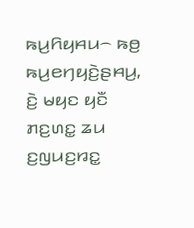ꤒꤣ꤬ꤖꤟꤌꤣ꤮ ꤒꤥ꤬ ꤒꤣ꤬ꤕꤚꤟꤢꤧ꤬ꤔꤌꤣ꤬, ꤢꤧ꤬ ꤗꤟꤢ ꤟꤢꤪ ꤊꤢ꤬ꤛꤢ꤭ ꤘꤣ ꤢ꤬ꤜꤣꤢ꤬ꤙꤢ꤭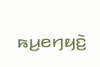ꤒꤣ꤬ꤕꤚꤟꤢꤧ꤬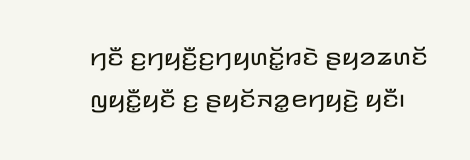ꤚꤢꤪ ꤢ꤬ꤚꤟꤢꤪ꤬ꤢ꤬ꤚꤟꤛꤢꤩ꤭ꤙꤢꤧ ꤔꤟꤤꤘꤛꤢꤩ ꤜꤟꤢꤪ꤭ꤟꤢꤪ ꤢ꤬ ꤔꤟꤢꤩꤏꤤ꤭ꤕꤚꤟꤢꤧ꤬ ꤟꤢꤪ꤯